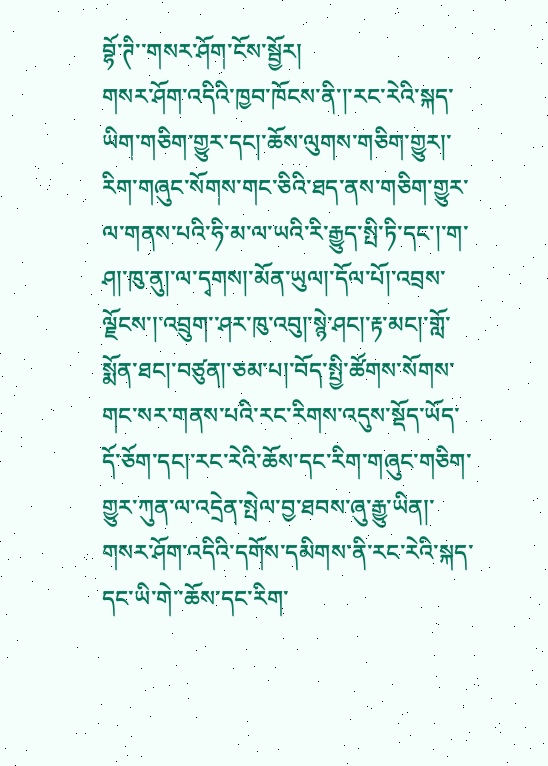བྷོ་ཊི་་གསར་ཤོག་ངོས་སྦྱོར།
གསར་ཤོག་འདིའི་ཁྱབ་ཁོངས་ནི་།་རང་རེའི་སྐད་ཡིག་གཅིག་གྱུར་དང།་ཆོས་ལུགས་གཅིག་གྱུར།་རིག་གཞུང་སོགས་གང་ཅིའི་ཐད་ནས་གཅིག་གྱུར་ལ་གནས་པའི་ཧི་མ་ལ་ཡའི་རི་རྒྱུད་སྤི་ཏི་དང་།་ག་ཤ།་ཁུ་ནུ།་ལ་དྭགས།་མོན་ཡུལ།་དོལ་པོ།་འབྲས་ལྗོངས་།་འབྲུག་་ཤར་ཁུ་འབུ།་སྙེ་ཤང།་རྟ་མང།་གློ་སྨོན་ཐང།་བཙུན།་ཅམ་པ།་བོད་སྤྱི་ཚོགས་སོགས་གང་སར་གནས་པའི་རང་རིགས་འདུས་སྡོད་ཡོད་དོ་ཅོག་དང།་རང་རེའི་ཆོས་དང་རིག་གཞུང་གཅིག་གྱུར་ཀུན་ལ་འདྲེན་སྤེལ་བྱ་ཐབས་ཞུ་རྒྱུ་ཡིན།་
གསར་ཤོག་འདིའི་དགོས་དམིགས་ནི་རང་རེའི་སྐད་དང་ཡི་གེ་་ཆོས་དང་རིག་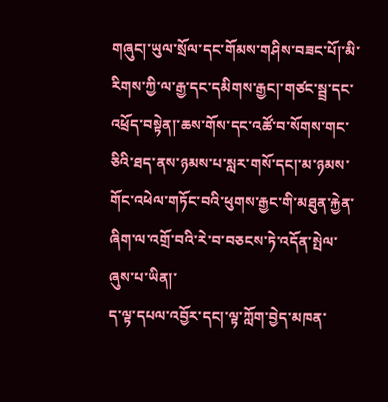གཞུང།་ཡུལ་སྲོལ་དང་གོམས་གཤིས་བཟང་པོ།་མི་རིགས་ཀྱི་ལ་རྒྱ་དང་དམིགས་རྒྱང།་གཙང་སྦྲ་དང་འཕྲོད་བསྟེན།་ཆས་གོས་དང་འཚོ་བ་སོགས་གང་ཅིའི་ཐད་ནས་ཉམས་པ་སླར་གསོ་དང།་མ་ཉམས་གོང་འཕེལ་གཏོང་བའི་ཕུགས་རྒྱང་གི་མཐུན་རྐྱེན་ཞིག་ལ་འགྲོ་བའི་རེ་བ་བཅངས་ཏེ་འདོན་སྤེལ་ཞུས་པ་ཡིན།་
ད་ལྟ་དཔལ་འབྱོར་དང།་ལྟ་ཀློག་བྱེད་མཁན་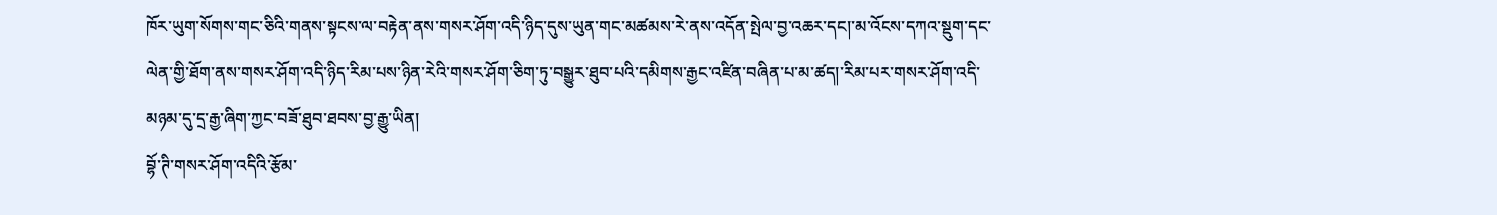ཁོར་ཡུག་སོགས་གང་ཅིའི་གནས་སྟངས་ལ་བརྟེན་ནས་གསར་ཤོག་འདི་ཉིད་དུས་ཡུན་གང་མཚམས་རེ་ནས་འདོན་སྤེལ་བྱ་འཆར་དང།་མ་འོངས་དཀའ་སྡུག་དང་ལེན་གྱི་ཐོག་ནས་གསར་ཤོག་འདི་ཉིད་རིམ་པས་ཉིན་རེའི་གསར་ཤོག་ཅིག་ཏུ་བསྒྱུར་ཐུབ་པའི་དམིགས་རྒྱང་འཛིན་བཞིན་པ་མ་ཚད།་རིམ་པར་གསར་ཤོག་འདི་མཉམ་དུ་དྲ་རྒྱ་ཞིག་ཀྱང་བཟོ་ཐུབ་ཐབས་བྱ་རྒྱུ་ཡིན།
བྷོ་ཊི་གསར་ཤོག་འདིའི་རྩོམ་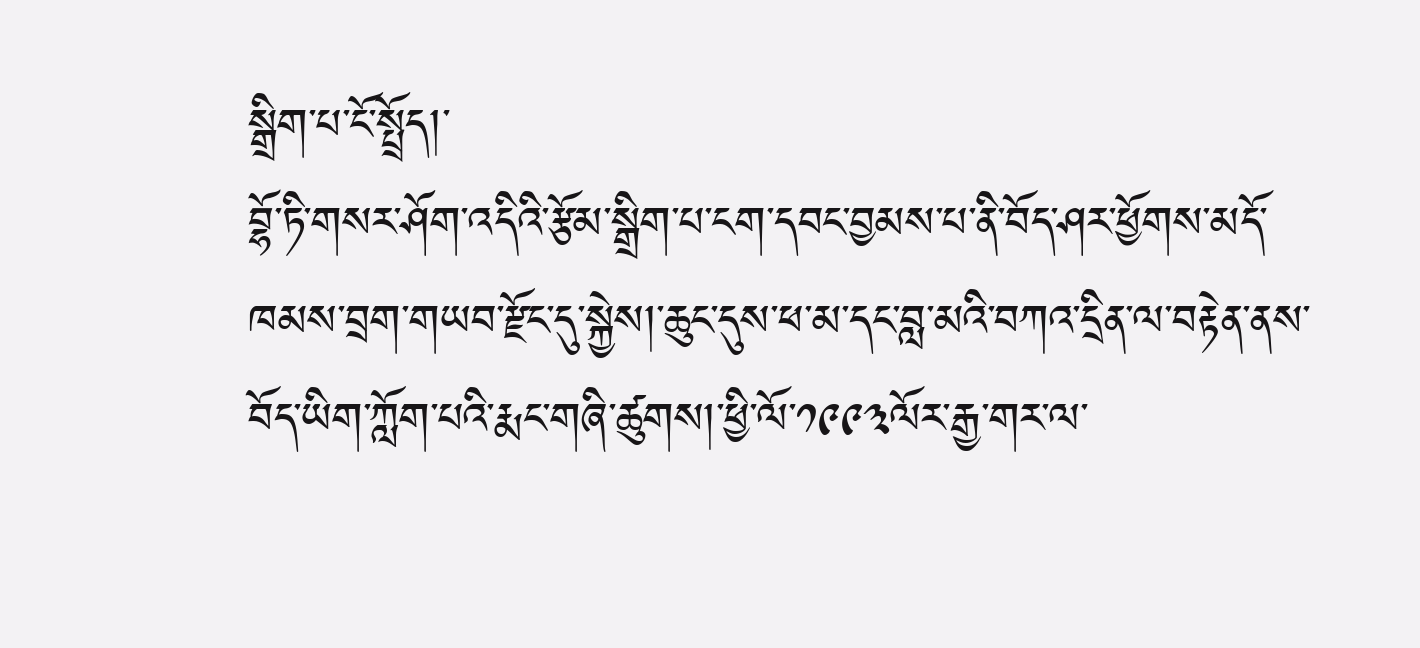སྒྲིག་པ་ངོ་སྤྲོད།་
བྷོ་ཏི་གསར་ཤོག་འདིའི་རྩོམ་སྒྲིག་པ་ངག་དབང་བྱམས་པ་ནི་བོད་ཤར་ཕྱོགས་མདོ་ཁམས་བྲག་གཡབ་རྫོང་དུ་སྐྱེས།་ཆུང་དུས་ཕ་མ་དང་བླ་མའི་བཀའ་དྲིན་ལ་བརྟེན་ནས་བོད་ཡིག་ཀློག་པའི་རྨང་གཞི་ཚུགས།་ཕྱི་ལོ་༡༩༩༣ལོར་རྒྱ་གར་ལ་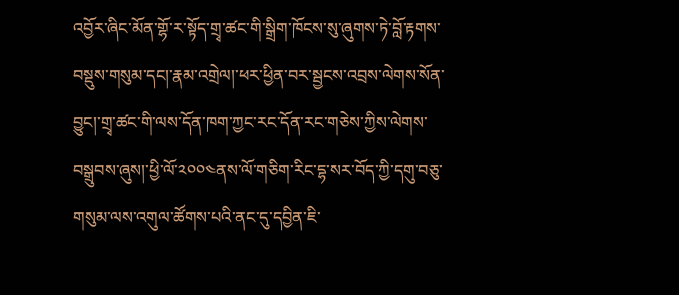འབྱོར་ཞིང་མོན་གྷོ་ར་སྟོད་གྲྭ་ཚང་གི་སྒྲིག་ཁོངས་སུ་ཞུགས་ཏེ་བློ་རྟགས་བསྡུས་གསུམ་དང།་རྣམ་འགྲེལ།་ཕར་ཕྱིན་བར་སྦྱངས་འབྲས་ལེགས་སོན་བྱུང།་གྲྭ་ཚང་གི་ལས་དོན་ཁག་ཀྱང་རང་དོན་རང་གཅེས་ཀྱིས་ལེགས་བསྒྲུབས་ཞུས།་ཕྱི་ལོ་༢༠༠༤ནས་ལོ་གཅིག་རིང་དྷ་སར་བོད་ཀྱི་དགུ་བཅུ་གསུམ་ལས་འགུལ་ཚོགས་པའི་ནང་དུ་དབྱིན་ཇི་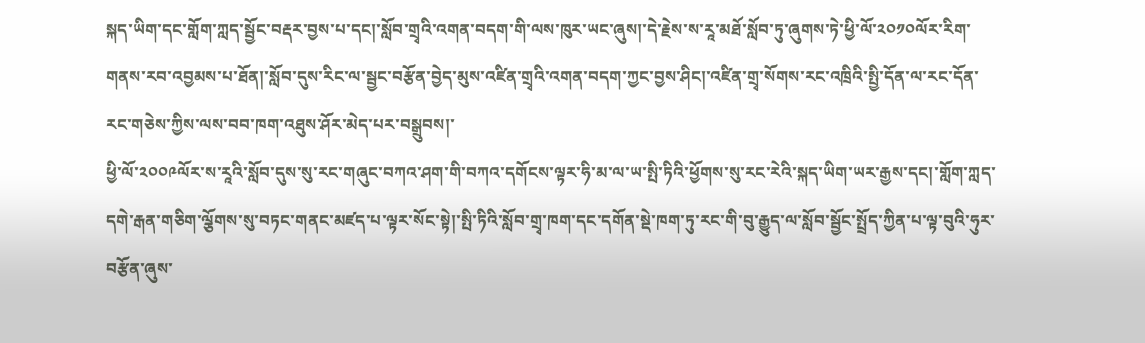སྐད་ཡིག་དང་གློག་ཀླད་སྦྱོང་བརྡར་བྱས་པ་དང།་སློབ་གྲྭའི་འགན་བདག་གི་ལས་ཁུར་ཡང་ཞུས།་དེ་རྗེས་ས་རཱ་མཐོ་སློབ་ཏུ་ཞུགས་ཏེ་ཕྱི་ལོ་༢༠༡༠ལོར་རིག་གནས་རབ་འབྱམས་པ་ཐོན།་སློབ་དུས་རིང་ལ་སྦྱང་བརྩོན་བྱེད་མུས་འཛིན་གྲྭའི་འགན་བདག་ཀྱང་བྱས་ཤིང།་འཛིན་གྲྭ་སོགས་རང་འཁྲིའི་སྤྱི་དོན་ལ་རང་དོན་རང་གཅེས་ཀྱིས་ལས་བབ་ཁག་འཐུས་ཤོར་མེད་པར་བསྒྲུབས།་
ཕྱི་ལོ་༢༠༠༩ལོར་ས་རཱའི་སློབ་དུས་སུ་རང་གཞུང་བཀའ་ཤག་གི་བཀའ་དགོངས་ལྟར་ཧི་མ་ལ་ཡ་སྤི་ཏིའི་ཕྱོགས་སུ་རང་རེའི་སྐད་ཡིག་ཡར་རྒྱས་དང།་གློག་ཀླད་དགེ་རྒན་གཅིག་ལྕོགས་སུ་བཏང་གནང་མཛད་པ་ལྟར་སོང་སྟེ།་སྤི་ཏིའི་སློབ་གྲྭ་ཁག་དང་དགོན་སྡེ་ཁག་ཏུ་རང་གི་བུ་རྒྱུད་ལ་སློབ་སྦྱོང་སྤྲོད་ཀྱིན་པ་ལྟ་བུའི་ཧུར་བརྩོན་ཞུས་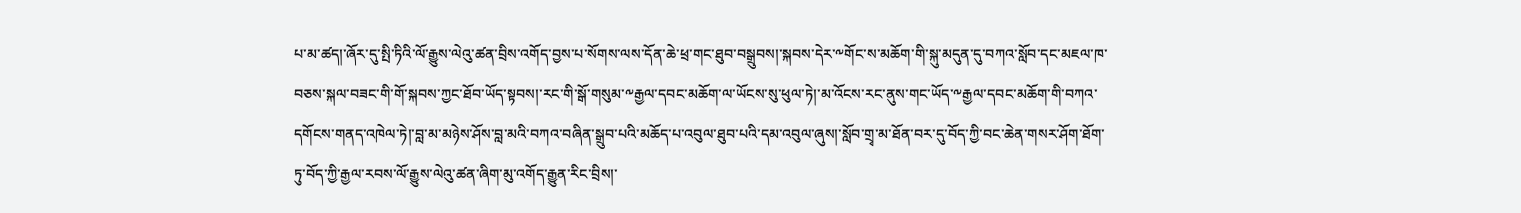པ་མ་ཚད།་ཞོར་དུ་སྤི་ཏིའི་ལོ་རྒྱུས་ལེའུ་ཚན་བྲིས་འགོད་བྱས་པ་སོགས་ལས་དོན་ཆེ་ཕྲ་གང་ཐུབ་བསྒྲུབས།་སྐབས་དེར་༸གོང་ས་མཆོག་གི་སྐུ་མདུན་དུ་བཀའ་སློབ་དང་མཇལ་ཁ་བཅས་སྐལ་བཟང་གི་གོ་སྐབས་ཀྱང་ཐོབ་ཡོད་སྟབས།་རང་གི་སྒོ་གསུམ་༸རྒྱལ་དབང་མཆོག་ལ་ཡོངས་སུ་ཕུལ་ཏེ།་མ་འོངས་རང་ནུས་གང་ཡོད་༸རྒྱལ་དབང་མཆོག་གི་བཀའ་དགོངས་གནད་འཁེལ་ཏེ།་བླ་མ་མཉེས་ཤོས་བླ་མའི་བཀའ་བཞིན་སྒྲུབ་པའི་མཆོད་པ་འབུལ་ཐུབ་པའི་དམ་འབུལ་ཞུས།་སློབ་གྲྭ་མ་ཐོན་བར་དུ་བོད་ཀྱི་བང་ཆེན་གསར་ཤོག་ཐོག་ཏུ་བོད་ཀྱི་རྒྱལ་རབས་ལོ་རྒྱུས་ལེའུ་ཚན་ཞིག་མུ་འགོད་རྒྱུན་རིང་བྲིས།་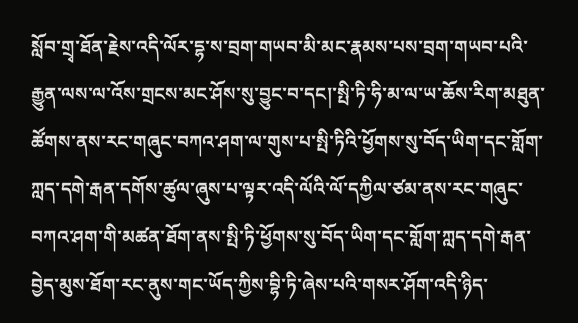སློབ་གྲྭ་ཐོན་རྗེས་འདི་ལོར་དྷ་ས་བྲག་གཡབ་མི་མང་རྣམས་པས་བྲག་གཡབ་པའི་རྒྱུན་ལས་ལ་འོས་གྲངས་མང་ཤོས་སུ་བྱུང་བ་དང།་སྤི་ཏི་ཧི་མ་ལ་ཡ་ཆོས་རིག་མཐུན་ཚོགས་ནས་རང་གཞུང་བཀའ་ཤག་ལ་གུས་པ་སྤི་ཏིའི་ཕྱོགས་སུ་བོད་ཡིག་དང་གློག་ཀླད་དགེ་རྒན་དགོས་ཚུལ་ཞུས་པ་ལྟར་འདི་ལོའི་ལོ་དཀྱིལ་ཙམ་ནས་རང་གཞུང་བཀའ་ཤག་གི་མཚན་ཐོག་ནས་སྤི་ཏི་ཕྱོགས་སུ་བོད་ཡིག་དང་གློག་ཀླད་དགེ་རྒན་བྱེད་མུས་ཐོག་རང་ནུས་གང་ཡོད་ཀྱིས་བྷི་ཏི་ཞེས་པའི་གསར་ཤོག་འདི་ཉིད་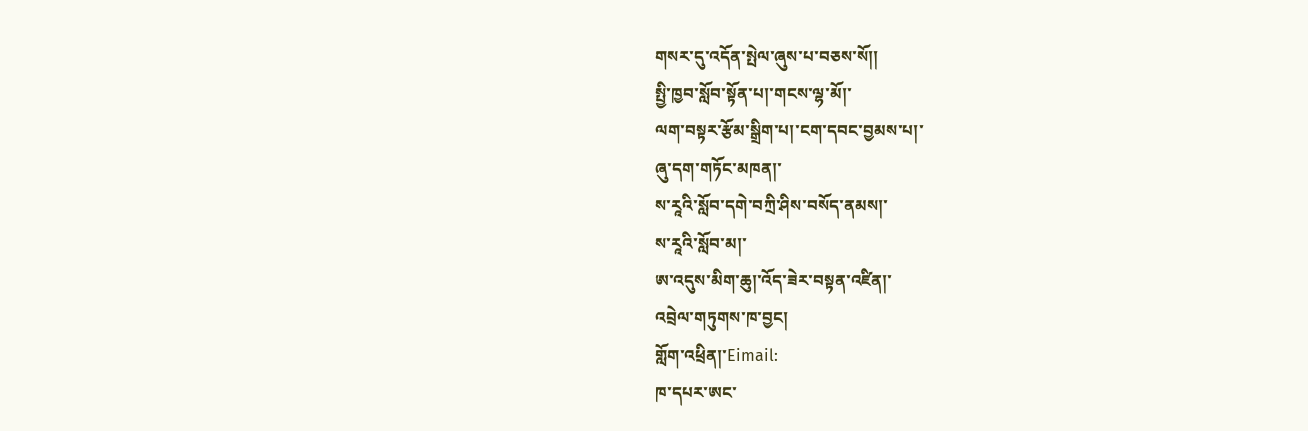གསར་དུ་འདོན་སྤེལ་ཞུས་པ་བཅས་སོ།།
སྤྱི་ཁྱབ་སློབ་སྟོན་པ།་གངས་ལྷ་མོ།་
ལག་བསྟར་རྩོམ་སྒྲིག་པ།་ངག་དབང་བྱམས་པ།་
ཞུ་དག་གཏོང་མཁན།་
ས་རཱའི་སློབ་དགེ་བཀྲི་ཤིས་བསོད་ནམས།་
ས་རཱའི་སློབ་མ།་
ཨ་འདུས་མིག་ཆུ།་འོད་ཟེར་བསྟན་འཛིན།་
འབྲེལ་གཏུགས་ཁ་བྱང།
གློག་འཕྲིན།་Eimail:
ཁ་དཔར་ཨང་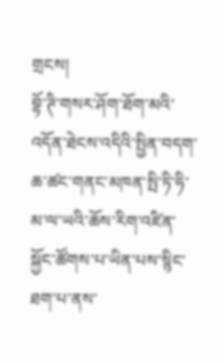གྲངས།
བྷོ་ཊི་གསར་ཤོག་ཐོག་མའི་འདོན་ཐེངས་འདིའི་སྤྱིན་བདག་ཆ་ཚང་གནང་མཁན་སྤི་ཏི་ཧི་མ་ལ་ཡའི་ཆོས་རིག་འཛིན་སྐྱོང་ཚོགས་པ་ཡིན་པས་སྙིང་ཐག་པ་ནས་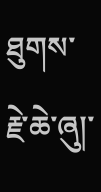ཐུགས་རྗེ་ཆེ་ཞུ།་